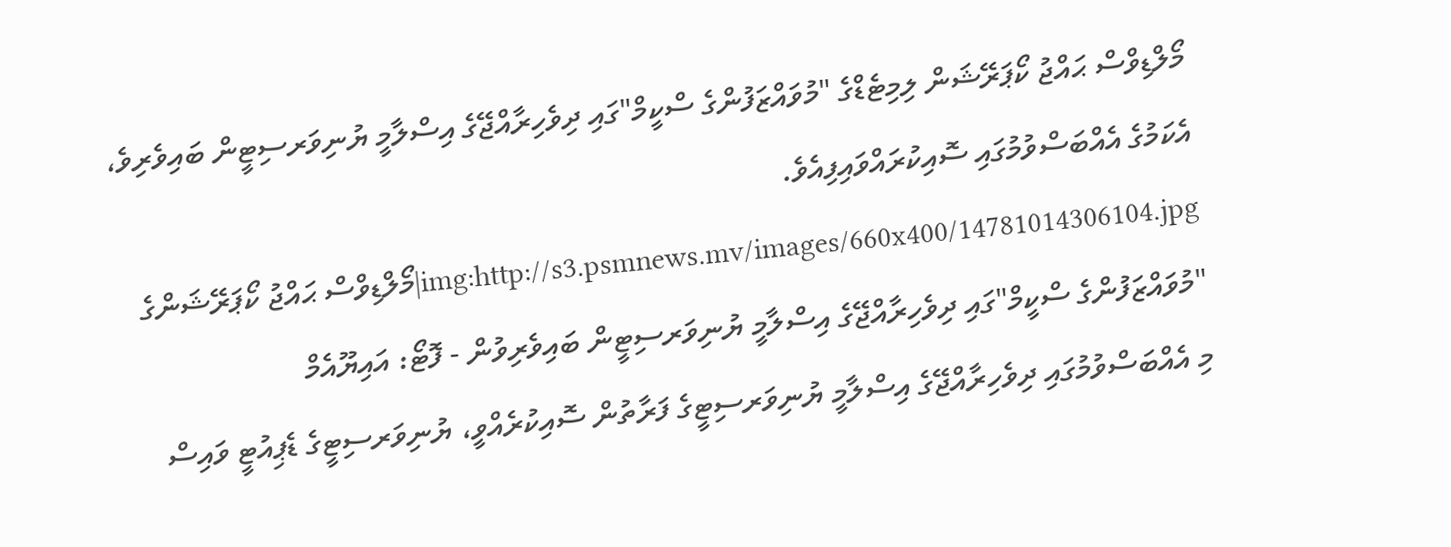މޯލްޑިވްސް ޙައްޖު ކޯޕަރޭޝަން ލިމިޓެޑްގެ "މުވައްޒަފުންގެ ސްކީމް"ގައި ދިވެހިރާއްޖޭގެ އިސްލާމީ ޔުނިވަރސިޓީން ބައިވެރިވެ، އެކަމުގެ އެއްބަސްވުމުގައި ސޮއިކުރައްވައިފިއެވެ. img:http://s3.psmnews.mv/images/660x400/14781014306104.jpg|މޯލްޑިވްސް ޙައްޖު ކޯޕަރޭޝަންގެ "މުވައްޒަފުންގެ ސްކީމް"ގައި ދިވެހިރާއްޖޭގެ އިސްލާމީ ޔުނިވަރސިޓީން ބައިވެރިވުން - ފޮޓޯ: އައިޔޫއެމް
މި އެއްބަސްވުމުގައި ދިވެހިރާއްޖޭގެ އިސްލާމީ ޔުނިވަރސިޓީގެ ފަރާތުން ސޮއިކުރެއްވީ، ޔުނިވަރސިޓީގެ ޑެޕިއުޓީ ވައިސް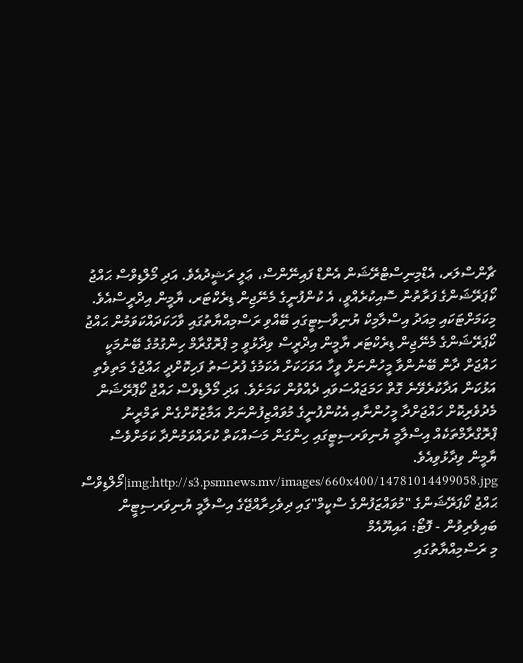ޗާންސްލަރ، އެޑްމިނިސްޓްރޭޝަން އެންޑް ފައިނޭންސް، ޢަލީ ރަޝީދުއެވެ. އަދި މޯލްޑިވްސް ޙައްޖު ކޯޕަރޭޝަންގެ ފަރާތުން ސޮއިކުރެއްވީ، އެ ކުންފުނީގެ މެނޭޖިން ޑިރެކްޓަރ، ޔާމީން އިދްރީސްއެވެ. މިކަމަށްޓަކައި މިއަދު އިސްލާމިކް ޔުނިވާސިޓީގައި ބޭއްވި ރަސްމިއްޔާތުގައި ވާހަކަދައްކަވަމުން ޙައްޖު ކޯޕަރޭޝަންގެ މެނޭޖިން ޑިރެކްޓަރ ޔާމީން އިދްރީސް ވިދާޅުވީ މި ޕްރޮގްރާމް ހިންގުމުގެ ބޭނުމަކީ ހައްޖަށް ދާން ބޭނުންވާ މީހުންނަށް ވީހާ އަވަހަކަށް އެކަމުގެ ފުރުސަތު ފަހިކޮށްދީ ޙައްޖުގެ މަތިވެތި އަޅުކަން އަދާކުރެވޭނެ ގޮތް ހަމަޖައްސަވައި ދެއްވުން ކަމަށެވެ. އަދި މޯލްޑިވްސް ހައްޖު ކޯޕޮރޭޝަން މެދުވެރިކޮށް ހައްޖަށްދާ މީހުންނާއި އެކުންފުނީގެ މުވައްޒިފުންނަށް އަމާޒުކޮށްގެން ތަމްރީނު ޕްރޮގްރާމްތަކެއް އިސްލާމީ ޔުނިވަރސިޓީގައި ހިންގަން މަސައްކަތް ކުރައްވަމުންދާ ކަމަށްވެސް ޔާމީން ވިދާޅުވިއެވެ. img:http://s3.psmnews.mv/images/660x400/14781014499058.jpg|މޯލްޑިވްސް ޙައްޖު ކޯޕަރޭޝަންގެ "މުވައްޒަފުންގެ ސްކީމް"ގައި ދިވެހިރާއްޖޭގެ އިސްލާމީ ޔުނިވަރސިޓީން ބައިވެރިވުން - ފޮޓޯ: އައިޔޫއެމް
މި ރަސްމިއްޔާތުގައި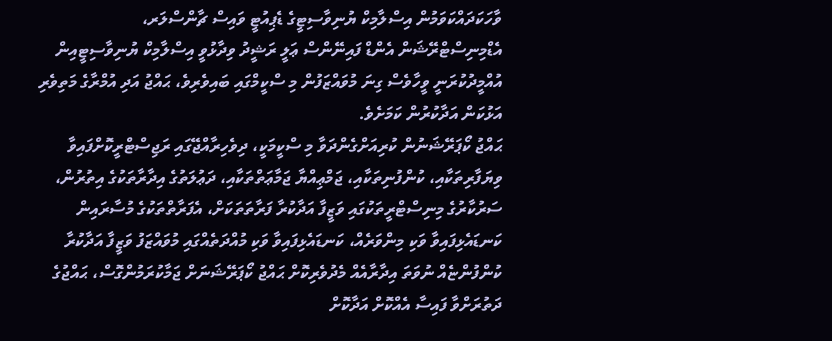ވާހަކަދައްކަވަމުން އިސްލާމިކް ޔުނިވާސިޓީގެ ޑެޕިއުޓީ ވައިސް ޗާންސްލަރ، އެޑްމިނިސްޓްރޭޝަން އެންޑް ފައިނޭންސް ޢަލީ ރަޝީދު ވިދާޅުވީ އިސްލާމިކް ޔުނިވާސިޓީއިން އުއްމީދުކުރަނީ ވީހާވެސް ގިނަ މުވައްޒަފުން މި ސްކީމްގައި ބައިވެރިވެ، ޙައްޖު އަދި އުމްރާގެ މަތިވެރި އަޅުކަން އަދާކުރުން ކަމަށެވެ.
ޙައްޖު ކޯޕަރޭޝަނުން ކުރިއަށްގެންދަވާ މި ސްކީމަކީ، ދިވެހިރާއްޖޭގައި ރަޖިސްޓްރީކޮށްފައިވާ ވިޔަފާރިތަކާއި، ކުންފުނިތަކާއި، ޖަމްޢިއްޔާ ޖަމާޢަތްތަކާއި، ދަޢުލަތުގެ އިދާރާތަކުގެ އިތުރުން، ސަރުކާރުގެ މިނިސްޓްރީތަކުގައި ވަޒީފާ އަދާކުރާ ފަރާތަތަކަށް، އެފަރާތްތަކުގެ މުސާރައިން ކަނޑައެޅިފައިވާ ވަކި މިންވަރެއް، ކަނޑައެޅިފައިވާ ވަކި މުއްދަތެއްގައި މުވައްޒަފު ވަޒީފާ އަދާކުރާ ކުންފުންޏެއް ނުވަތަ އިދާރާއެއް މެދުވެރިކޮށް ޙައްޖު ކޯޕަރޭޝަނަށް ޖަމާކުރަމުންގޮސް، ޙައްޖުގެ ދަތުރަށްވާ ފައިސާ އެއްކޮށް އަދާކޮށް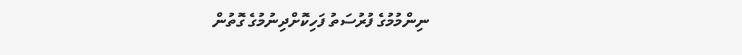ނިންމުމުގެ ފުރުސަތު ފަހިކޮށްދިނުމުގެ ގޮތުން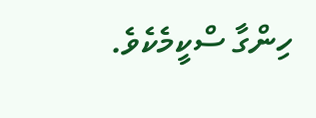ހިންގާ ސްކީމެކެވެ.